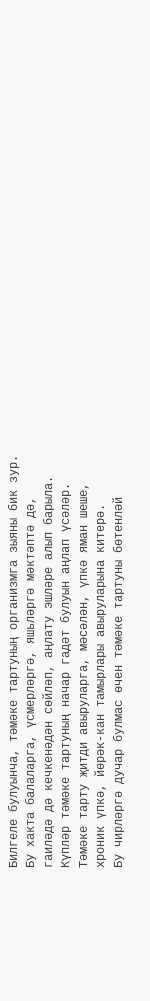Билгеле булуынча, тәмәке тартуның организмга зыяны бик зур. Бу хакта балаларга, үсмерләргә, яшьләргә мәктәптә дә, гаиләдә дә кечкенәдән сөйләп, аңлату эшләре алып барыла. Күпләр тәмәке тартуның начар гадәт булуын аңлап үсәләр.
Тәмәке тарту җитди авыруларга, мәсәлән, үпкә яман шеше, хроник үпкә, йөрәк-кан тамырлары авыруларына китерә.
Бу чирләргә дучар булмас өчен тәмәке тартуны бөтенләй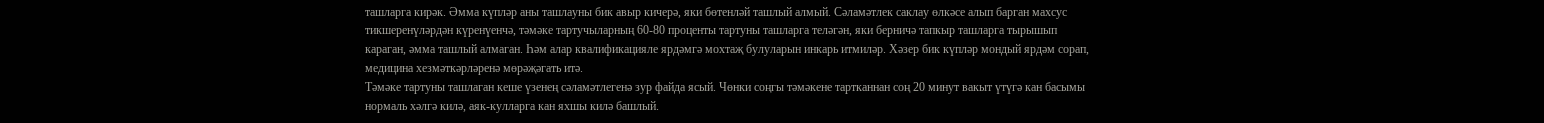ташларга кирәк. Әмма күпләр аны ташлауны бик авыр кичерә, яки бөтенләй ташлый алмый. Сәламәтлек саклау өлкәсе алып барган махсус тикшеренүләрдән күренүенчә, тәмәке тартучыларның 60-80 проценты тартуны ташларга теләгән, яки берничә тапкыр ташларга тырышып караган, әмма ташлый алмаган. Һәм алар квалификацияле ярдәмгә мохтаҗ булуларын инкарь итмиләр. Хәзер бик күпләр мондый ярдәм сорап, медицина хезмәткәрләренә мөрәҗәгать итә.
Тәмәке тартуны ташлаган кеше үзенең сәламәтлегенә зур файда ясый. Чөнки соңгы тәмәкене тартканнан соң 20 минут вакыт үтүгә кан басымы нормаль хәлгә килә, аяк-кулларга кан яхшы килә башлый.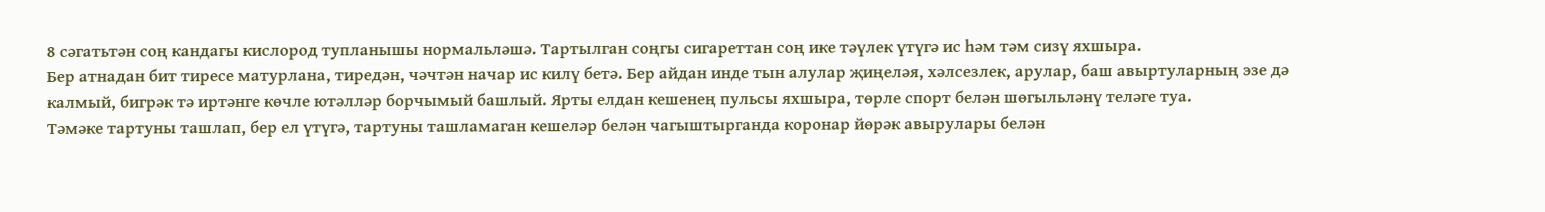8 сәгатьтән соң кандагы кислород тупланышы нормальләшә. Тартылган соңгы сигареттан соң ике тәүлек үтүгә ис һәм тәм сизү яхшыра.
Бер атнадан бит тиресе матурлана, тиредән, чәчтән начар ис килү бетә. Бер айдан инде тын алулар җиңеләя, хәлсезлек, арулар, баш авыртуларның эзе дә калмый, бигрәк тә иртәнге көчле ютәлләр борчымый башлый. Ярты елдан кешенең пульсы яхшыра, төрле спорт белән шөгыльләнү теләге туа.
Тәмәке тартуны ташлап, бер ел үтүгә, тартуны ташламаган кешеләр белән чагыштырганда коронар йөрәк авырулары белән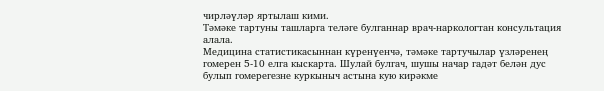чирләүләр яртылаш кими.
Тәмәке тартуны ташларга теләге булганнар врач-наркологтан консультация алала.
Медицина статистикасыннан күренүенчә, тәмәке тартучылар үзләренең гомерен 5-10 елга кыскарта. Шулай булгач, шушы начар гадәт белән дус булып гомерегезне куркыныч астына кую кирәкме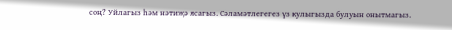соң? Уйлагыз һәм нәтиҗә ясагыз. Сәламәтлегегез үз кулыгызда булуын онытмагыз.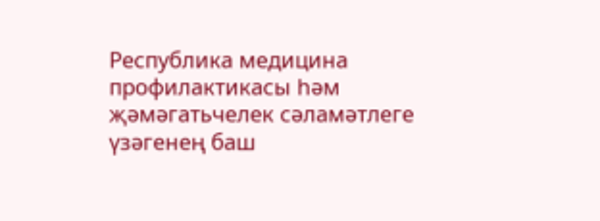Республика медицина профилактикасы һәм җәмәгатьчелек сәламәтлеге үзәгенең баш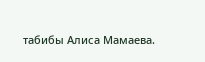табибы Алиса Мамаева.